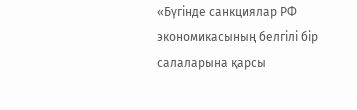«Бүгінде санкциялар РФ экономикасының белгілі бір салаларына қарсы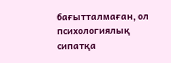бағытталмаған, ол психологиялық сипатқа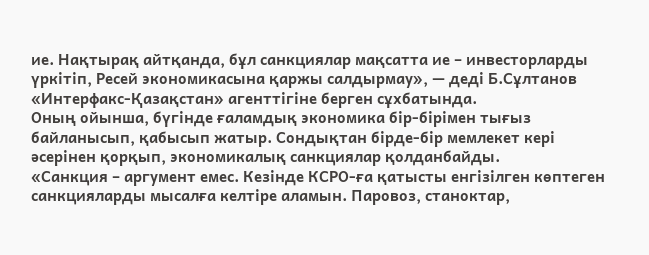ие. Нақтырақ айтқанда, бұл санкциялар мақсатта ие – инвесторларды үркітіп, Ресей экономикасына қаржы салдырмау», — деді Б.Сұлтанов «Интерфакс-Қазақстан» агенттігіне берген сұхбатында.
Оның ойынша, бүгінде ғаламдық экономика бір-бірімен тығыз байланысып, қабысып жатыр. Сондықтан бірде-бір мемлекет кері әсерінен қорқып, экономикалық санкциялар қолданбайды.
«Санкция – аргумент емес. Кезінде КСРО-ға қатысты енгізілген көптеген санкцияларды мысалға келтіре аламын. Паровоз, станоктар,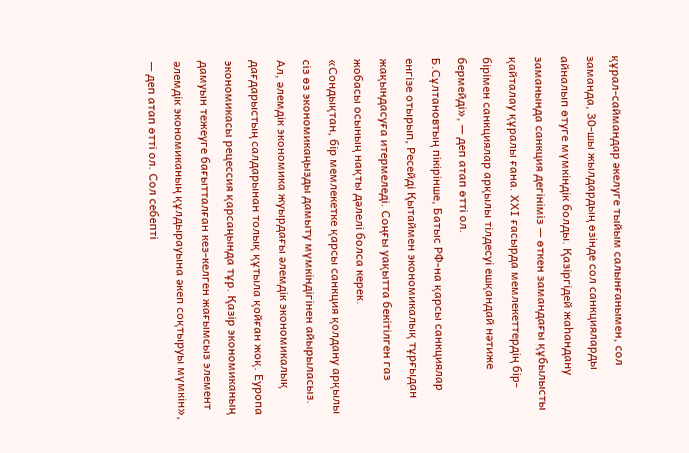құрал-саймандар әкелуге тыйым салынғанымен, сол заманда, 30-шы жылдардың өзінде сол санкцияларды айналып өтуге мүмкіндік болды. Қазіргідей жаһандану заманында санкция дегініміз — өткен замандағы құбылысты қайталау құралы ғана. ХХІ ғасырда мемлекеттердің бір-бірімен санкциялар арқылы тілдесуі ешқандай нәтиже бермейді», — деп атап өтті ол.
Б.Сұлтановтың пікірінше, Батыс РФ-на қарсы санкциялар енгізе отырып, Ресейді Қытаймен экономикалық тұрғыдан жақындасуға итермеледі. Соңғы уақытта бекітілген газ жобасы осының нақты дәлелі болса керек.
«Сондықтан, бір мемлекетке қарсы санкция қолдану арқылы сіз өз экономикаңызды дамыту мүмкіндігінен айырыласыз. Ал, әлемдік экономика жуырдағы әлемдік экономикалық дағдарыстың салдарынан толық құтыла қойған жоқ. Еуропа экономикасы рецессия қарсаңында тұр. Қазір экономиканың дамуын тежеуге бағытталған кез-келген жағымсыз элемент әлемдік экономиканың құлдырауына әкеп соқтыруы мүмкін», — деп атап өтті ол. Сол себепті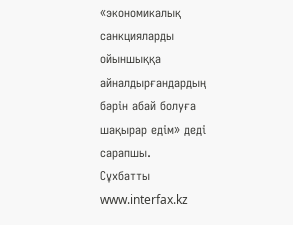«экономикалық санкцияларды ойыншыққа айналдырғандардың бәрін абай болуға шақырар едім» деді сарапшы.
Сұхбатты www.interfax.kz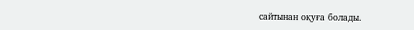сайтынан оқуға болады.